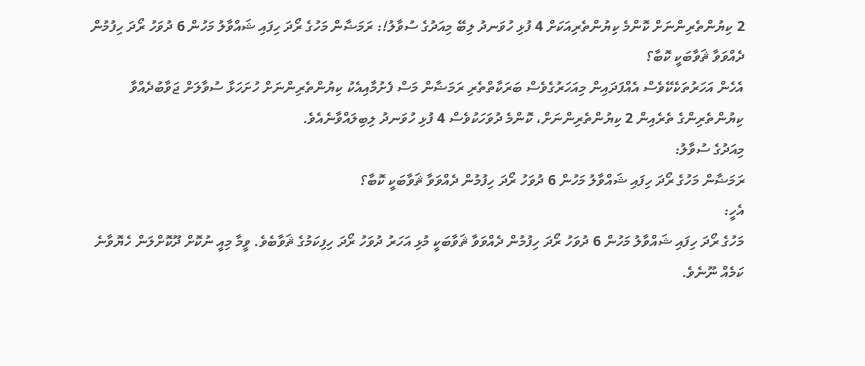2 ކިޔުންތެރިންނަށް ކޮންމެ ކިޔުންތެރިއަކަށް 4 ފުޅި ހުވަނދު ލިބޭ މިއަދުގެ ސުވާލު!: ރަމަޟާން މަހުގެ ރޯދަ ހިފައި ޝައްވާލު މަހުން 6 ދުވަހު ރޯދަ ހިފުމުން ދެއްވަވާ ޘަވާބަކީ ކޮބާ؟
އެހެން އަހަރުތަކެކޭވެސް އެއްފަދައިން މިއަހަރުގެވެސް ބަރަކާތްތެރި ރަމަޟާން މަސް ފެށުމާއިއެކު ކިޔުންތެރިންނަށް ހުށަހަޅާ ސުވާލަށް ޖަވާބުދެއްވާ ކިޔުންތެރިންގެ ތެރެއިން 2 ކިޔުންތެރިންނަށް، ކޮންމެ ދުވަހަކުވެސް 4 ފުޅި ހުވަނދު ލިބިލައްވާނެއެވެ.
މިއަދުގެ ސުވާލު:
ރަމަޟާން މަހުގެ ރޯދަ ހިފައި ޝައްވާލު މަހުން 6 ދުވަހު ރޯދަ ހިފުމުން ދެއްވަވާ ޘަވާބަކީ ކޮބާ؟
އެހީ:
މަހުގެ ރޯދަ ހިފައި ޝައްވާލު މަހުން 6 ދުވަހު ރޯދަ ހިފުމުން ދެއްވަވާ ޘަވާބަކީ މުޅި އަހަރު ދުވަހު ރޯދަ ހިފިކަމުގެ ޘަވާބެވެ. ވީމާ މިއީ ނުކޮށް ދޫކޮށްލަން ހެޔޮވާނެ ކަމެއް ނޫނެވެ.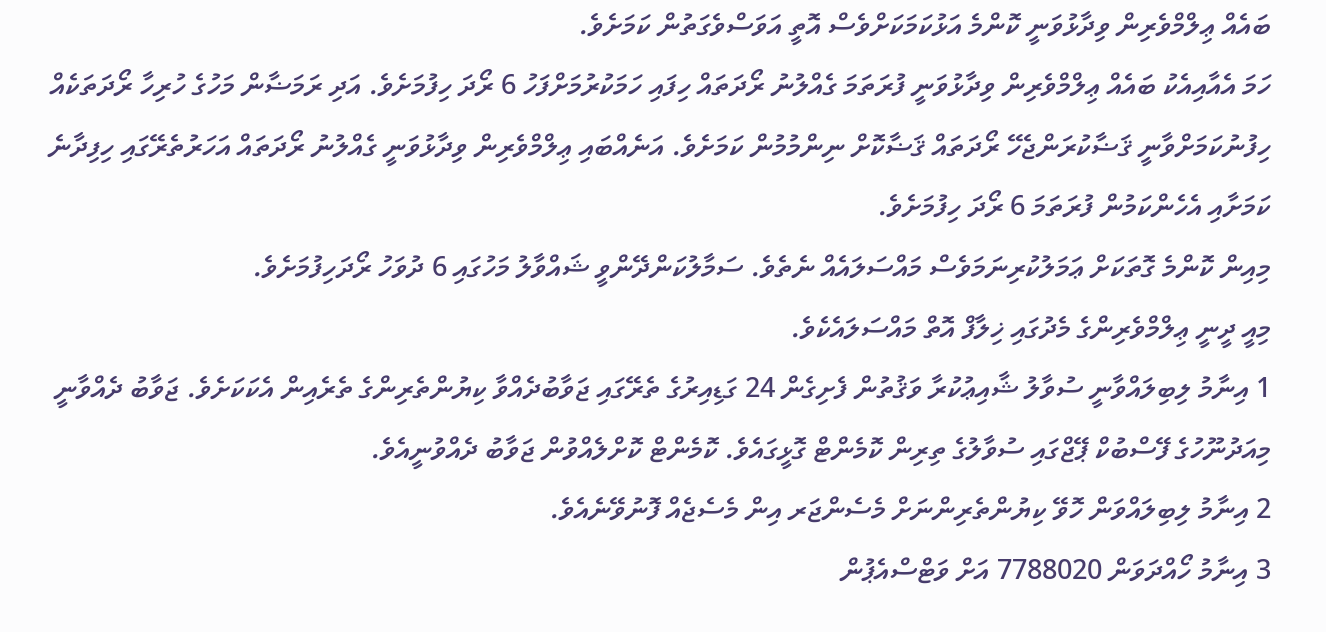ބައެއް ޢިލްމްވެރިން ވިދާޅުވަނީ ކޮންމެ އަޅުކަމަކަށްވެސް އޮތީ އަވަސްވެގަތުން ކަމަށެވެ.
ހަމަ އެއާއިއެކު ބައެއް ޢިލްމްވެރިން ވިދާޅުވަނީ ފުރަތަމަ ގެއްލުނު ރޯދަތައް ހިފައި ހަމަކުރުމަށްފަހު 6 ރޯދަ ހިފުމަށެވެ. އަދި ރަމަޟާން މަހުގެ ހުރިހާ ރޯދަތަކެއް ހިފުނުކަމަށްވާނީ ޤަޟާކުރަންޖެހޭ ރޯދަތައް ޤަޟާކޮށް ނިންމުމުން ކަމަށެވެ. އަނެއްބައި ޢިލްމްވެރިން ވިދާޅުވަނީ ގެއްލުނު ރޯދަތައް އަހަރުތެރޭގައި ހިފިދާނެ ކަމަށާއި އެހެންކަމުން ފުރަތަމަ 6 ރޯދަ ހިފުމަށެވެ.
މިއިން ކޮންމެ ގޮތަކަށް ޢަމަލުކުރިނަމަވެސް މައްސަލައެއް ނެތެވެ. ސަމާލުކަންދޭންވީ ޝައްވާލު މަހުގައި 6 ދުވަހު ރޯދަހިފުމަށެވެ.
މިއީ ދީނީ ޢިލްމްވެރިންގެ މެދުގައި ޚިލާފް އޮތް މައްސަލައެކެވެ.
1 އިނާމު ލިބިލައްވާނީ ސުވާލު ޝާއިޢުކުރާ ވަޤުތުން ފެށިގެން 24 ގަޑިއިރުގެ ތެރޭގައި ޖަވާބުދެއްވާ ކިޔުންތެރިންގެ ތެރެއިން އެކަކަށެވެ. ޖަވާބު ދެއްވާނީ މިއަދުނޫހުގެ ފޭސްބުކް ޕޭޖްގައި ސުވާލުގެ ތިރިން ކޮމެންޓް ގޮޅީގައެވެ. ކޮމެންޓް ކޮށްލެއްވުން ޖަވާބު ދެއްވުނީއެވެ.
2 އިނާމު ލިބިލައްވަން ހޮވޭ ކިޔުންތެރިންނަށް މެސެންޖަރ އިން މެސެޖެއް ފޮނުވޭނެއެވެ.
3 އިނާމު ހޯއްދަވަން 7788020 އަށް ވަޓްސްއެޕުން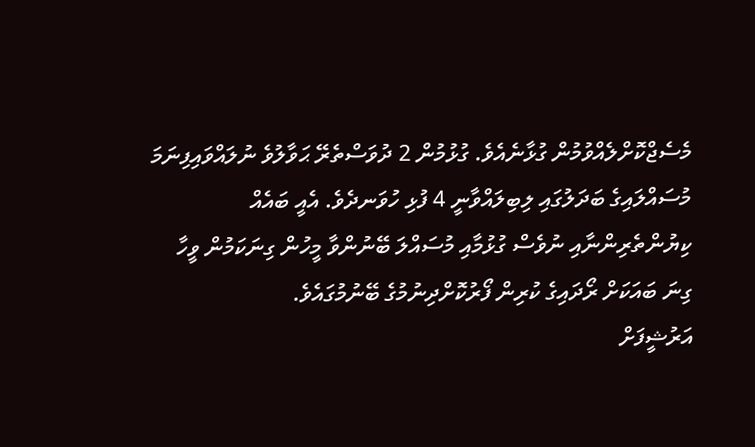މެސެޖްކޮށްލެއްވުމުން ގުޅާނެއެވެ. ގުޅުމުން 2 ދުވަސްތެރޭ ޙަވާލުވެ ނުލައްވައިފިނަމަ މުސައްލައިގެ ބަދަލުގައި ލިބިލައްވާނީ 4 ފުޅި ހުވަނދެވެ. އެއީ ބައެއް ކިޔުންތެރިންނާއި ނުވެސް ގުޅުމާއި މުސައްލަ ބޭނުންވާ މީހުން ގިނަކަމުން ވީހާ ގިނަ ބައަކަށް ރޯދައިގެ ކުރިން ފޯރުކޮށްދިނުމުގެ ބޭނުމުގައެވެ.
އަރުޝީފަށް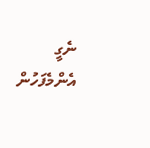ނެގީ
އެންމެފަހުން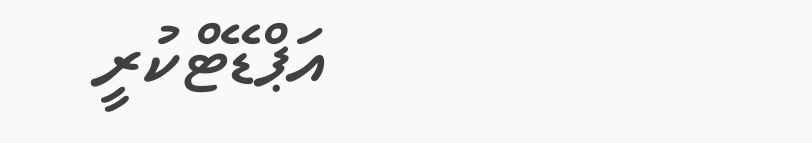އަޕްޑޭޓްކުރީ